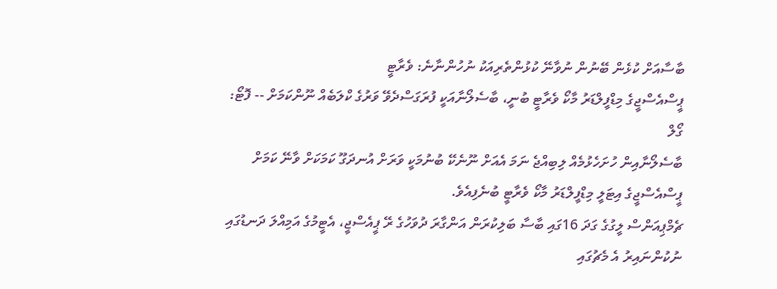ބާސާއަށް ކުޅެން ބޭނުން ނުވާނޭ ކުޅުންތެރިއަކު ނުހުންނާނެ: ވެރާޓީ
ޕީސްއެސްޖީގެ މިޑްފީލްޑަރު މާކޯ ވެރާޓީ ބުނީ، ބާސެލޯނާއަކީ ފުރަގަސްދެވޭ ވަރުގެ ކްލަބެއް ނޫންކަމަށް -- ފޮޓޯ: ގޯލް
ބާސެލޯނާއިން ހުށަހެޅުމެއް ލިބިއްޖެ ނަމަ އެއަށް ނޫނެކޭ ބުނުމަކީ ވަރަށް އުނދަގޫ ކަމަކަށް ވާނޭ ކަމަށް ޕީސްއެސްޖީގެ އިޓަލީ މިޑްފީލްޑަރު މާކޯ ވެރާޓީ ބުނެފިއެވެ.
ޗެމްޕިއަންސް ލީގުގެ ގަދަ 16ގައި ބާސާ ބަލިކުރަން އަންގާރަ ދުވަހުގެ ރޭ ޕީއެސްޖީ، އެޓީމުގެ އަމިއްލަ ދަނޑުގައި ނުކުންނައިރު އެ މެޗުގައި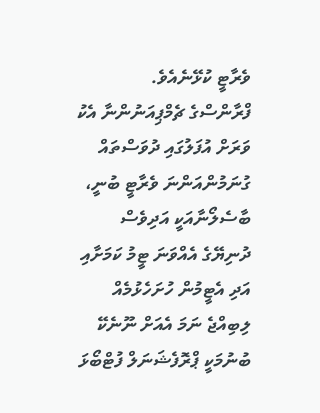ވެރާޓީ ކުޅޭނެއެވެ.
ފްރާންސްގެ ޗެމްޕިއަނުންނާ އެކު ވަރަށް އުފަލުގައި ދުވަސްތައް ގުނަމުންއަންނަ ވެރާޓީ ބުނީ، ބާސެލޯނާއަކީ އަދިވެސް ދުނިޔޭގެ އެއްވަނަ ޓީމު ކަމަށާއި އަދި އެޓީމުން ހުށަހެޅުމެއް ލިބިއްޖެ ނަމަ އެއަށް ނޫނެކޭ ބުނުމަކީ ޕްރޮފެޝަނަލް ފުޓްބޯޅަ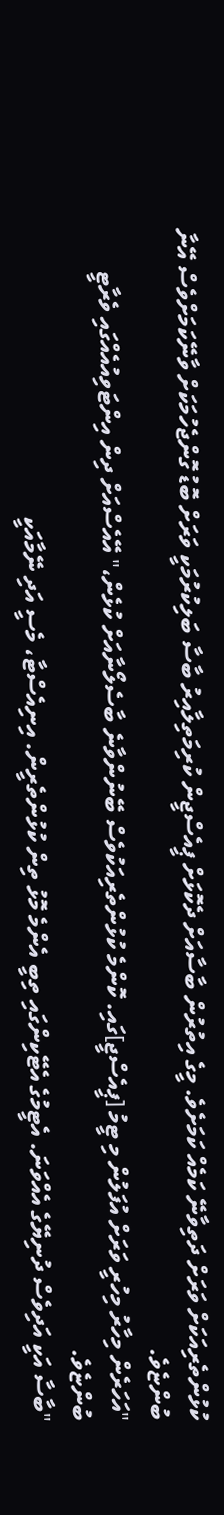ކުޅުންތެރިއަކަށް ވަރަށް ދަތިވާނޭ ކަމެއް ކަމަށެވެ. މީގެ އިތުރުން ބާސާއަށް ދެކޮޅަށް ޕީއެސްޖީން ކުރިމަތިލާއިރު ބާސާ ބަލިކުރުމަކީ ވަރަށް ބޮޑު ގޮންޖެހުމަކަށް ވާނޭކަމަށްވެސް އޭނާ ބުންޏެވެ.
"އަހަރެން މިހާރު މިހުރީ ވަރަށް އުފަލުން މި ޓީމު [ޕީއެސްޖީ]ގައި. ކޮންމެ ކުޅުންތެރިއަކުވެސް ބޭނުންވާނެ ބާސެލޯނާއަށް ކުޅެން،" އޭއެސްއަށް ދިން އިންޓަވިއުއެއްގައި ވެރާޓީ ބުންޏެވެ.
"ބާސާ އަކީ އަދިވެސް ދުނިޔޭގެ އެއްވަނަ. އެޓީމުގެ އެޓޭކިންގައި ތިބީ އެންމެ މޮޅު ތިން ކުޅުންތެރީން. އިނިއެސްޓާ، މެސީ އަދި ނޭމާއަކީ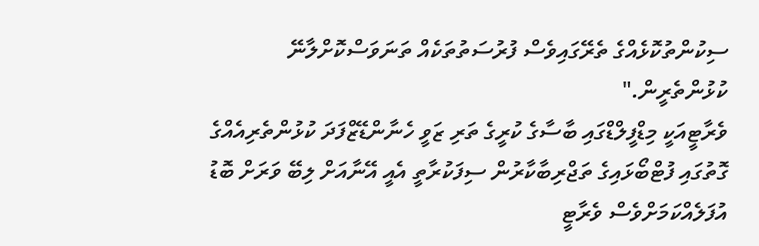ސިކުންތުކޮޅެއްގެ ތެރޭގައިވެސް ފުރުސަތުތަކެއް ތަނަވަސްކޮށްލާނޭ ކުޅުންތެރީން."
ވެރާޓީއަކީ މިޑްފީލްޑްގައި ބާސާގެ ކުރީގެ ތަރި ޒަވީ ހެނާންޑޭޒްފަދަ ކުޅުންތެރިއެއްގެ ގޮތުގައި ފުޓްބޯޅައިގެ ތަޖްރިބާކާރުން ސިފަކުރާތީ އެއީ އޭނާއަށް ލިބޭ ވަރަށް ބޮޑު އުފަލެއްކަމަށްވެސް ވެރާޓީ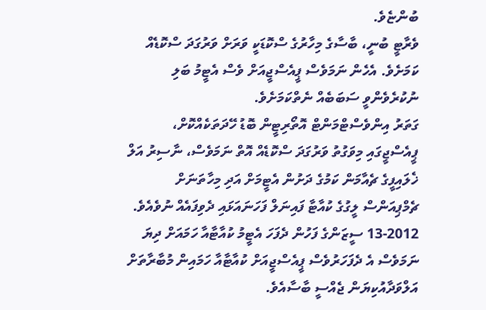ބުންޏެވެ.
ވެރާޓީ ބުނީ، ބާސާގެ މިހާރުގެ ސްކޮޑަކީ ވަރަށް ވަރުގަދަ ސްކޮޑެއް ކަމަށެވެ. އެހެން ނަމަވެސް ޕީއެސްޖީއަށް ވެސް އެޓީމު ބަލި ނުކުރެވެންވީ ސަބަބެއް ނެތްކަމަށެވެ.
ގަތަރު އިންވެސްޓްމަންޓް އޮތޯރިޓީން ބޮޑު ހޭދަތަކެއްކޮށް، ޕީއެސްޖީގައި މިވަގުތު ވަރުގަދަ ސްކޮޑެއް އޮތް ނަމަވެސް، ނާސިރު އަލް ޚެލައިފީގެ ޗެއާމަން ކަމުގެ ދަށުން އެޓީމަށް އަދި މިހާތަނަށް ޗެމްޕިއަންސް ލީގުގެ ކުއާޓާ ފައިނަލް ފަހަނައަޅައި ދެވިފައެއް ނުވެއެވެ. 2012-13 ސީޒަންގެ ފަހުން ދެފަހަ އެޓީމު ކުއާޓާއާ ހަމައަށް ދިޔަ ނަމަވެސް އެ ދެފަހަރުވެސް ޕީއެސްޖީއަށް ކުއާޓާއާ ހަމައިން މުބާރާތަށް އަލްވަދާއުކިޔަން ޖެއްސީ ބާސާއެވެ.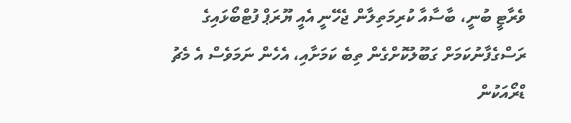ވެރާޓީ ބުނީ، ބާސާއާ ކުރިމަތިލާން ޖެހޭނީ އެއީ ޔޫރަޕް ފުޓްބޯޅައިގެ ރަސްގެފާނުކަމަށް ގަބޫލުކޮށްގެން ތިބެ ކަމަށާއި، އެހެން ނަމަވެސް އެ މެޗު ޑްރޯއަކުން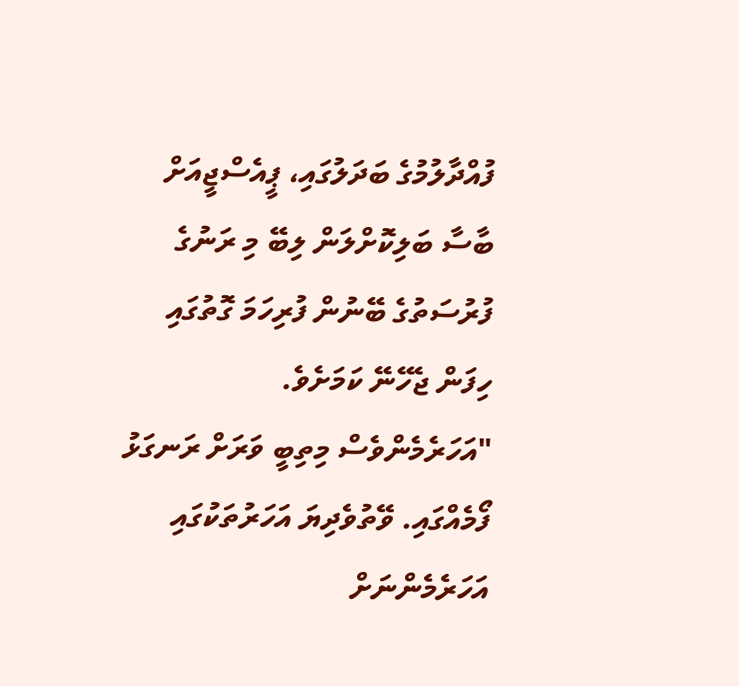ފުއްދާލުމުގެ ބަދަލުގައި، ޕީއެސްޖީއަށް ބާސާ ބަލިކޮށްލަން ލިބޭ މި ރަނުގެ ފުރުސަތުގެ ބޭނުން ފުރިހަމަ ގޮތުގައި ހިފަން ޖެހޭނޭ ކަމަށެވެ.
"އަހަރެމެންވެސް މިތިބީ ވަރަށް ރަނގަޅު ފޯމެއްގައި. ވޭތުވެދިޔަ އަހަރުތަކުގައި އަހަރެމެންނަށް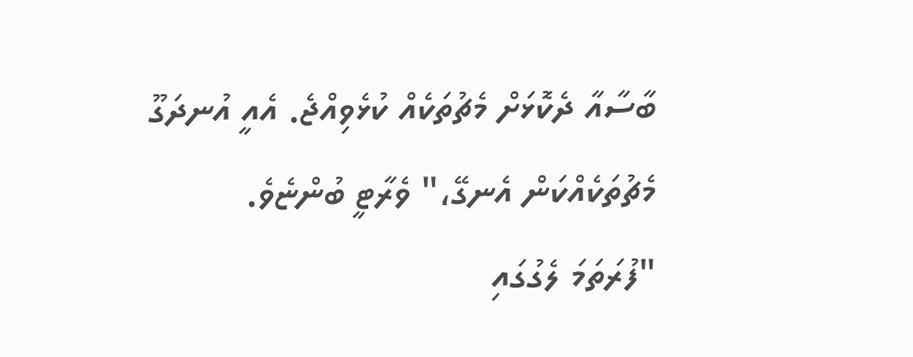ބާސާއާ ދެކޮޅަށް މެޗުތަކެއް ކުޅެވިއްޖެ. އެއީ އުނދަގޫ މެޗުތަކެއްކަން އެނގޭ،" ވެރާޓީ ބުންޏެވެ.
"ފުރަތަމަ ލެގުގައި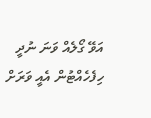އަވޭ ގޯލެއް ވަނަ ނުދީ ހިފެހެއްޓުން އެއީ ވަރަށް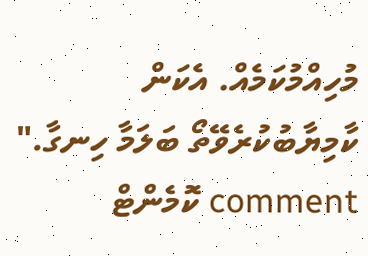މުހިއްމުކަމެއް. އެކަން ކާމިޔާބުކުރެވޭތޯ ބަލަމާ ހިނގާ."
comment ކޮމެންޓް